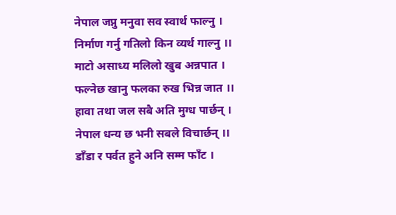नेपाल जप्नु मनुवा सव स्वार्थ फाल्नु ।
निर्माण गर्नु गतिलो किन व्यर्थ गाल्नु ।।
माटो असाध्य मलिलो खुब अन्नपात ।
फल्नेछ खानु फलका रुख भिन्न जात ।।
हावा तथा जल सबै अति मुग्ध पार्छन् ।
नेपाल धन्य छ भनी सबले विचार्छन् ।।
डाँडा र पर्वत हुने अनि सम्म फाँट ।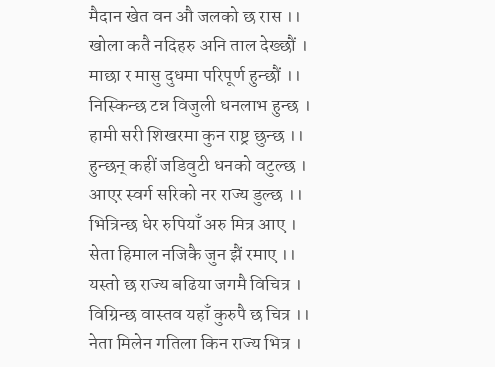मैदान खेत वन औ जलको छ रास ।।
खोला कतै नदिहरु अनि ताल देख्छौं ।
माछा र मासु दुधमा परिपूर्ण हुन्छौं ।।
निस्किन्छ टन्न विजुली धनलाभ हुन्छ ।
हामी सरी शिखरमा कुन राष्ट्र छुन्छ ।।
हुन्छन् कहीं जडिवुटी धनको वटुल्छ ।
आएर स्वर्ग सरिको नर राज्य डुल्छ ।।
भित्रिन्छ धेर रुपियाँ अरु मित्र आए ।
सेता हिमाल नजिकै जुन झैं रमाए ।।
यस्तो छ राज्य बढिया जगमै विचित्र ।
विग्रिन्छ वास्तव यहाँ कुरुपै छ चित्र ।।
नेता मिलेन गतिला किन राज्य भित्र ।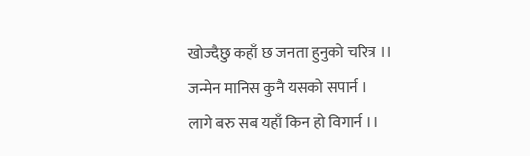खोज्दैछु कहाँ छ जनता हुनुको चरित्र ।।
जन्मेन मानिस कुनै यसको सपार्न ।
लागे बरु सब यहाँ किन हो विगार्न ।।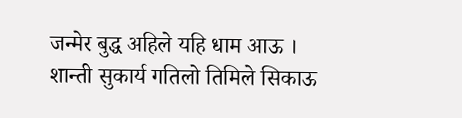जन्मेर बुद्ध अहिले यहि धाम आऊ ।
शान्ती सुकार्य गतिलो तिमिले सिकाऊ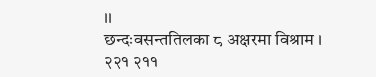।।
छन्दःवसन्ततिलका ८ अक्षरमा विश्राम ।
२२१ २११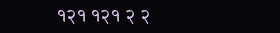१२१ १२१ २ २